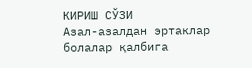КИРИШ СЎЗИ
Азал-азалдан эртаклар болалар қалбига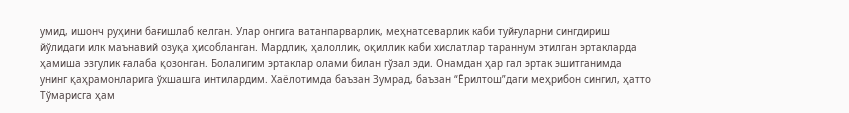умид, ишонч руҳини бағишлаб келган. Улар онгига ватанпарварлик, меҳнатсеварлик каби туйғуларни сингдириш йўлидаги илк маънавий озуқа ҳисобланган. Мардлик, ҳалоллик, оқиллик каби хислатлар тараннум этилган эртакларда ҳамиша эзгулик ғалаба қозонган. Болалигим эртаклар олами билан гўзал эди. Онамдан ҳар гал эртак эшитганимда унинг қаҳрамонларига ўхшашга интилардим. Хаёлотимда баъзан Зумрад, баъзан “Ёрилтош”даги меҳрибон сингил, ҳатто Тўмарисга ҳам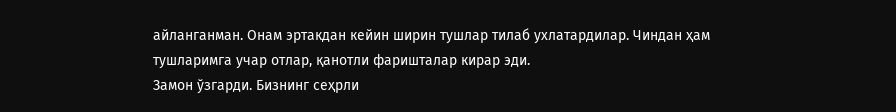айланганман. Онам эртакдан кейин ширин тушлар тилаб ухлатардилар. Чиндан ҳам тушларимга учар отлар, қанотли фаришталар кирар эди.
Замон ўзгарди. Бизнинг сеҳрли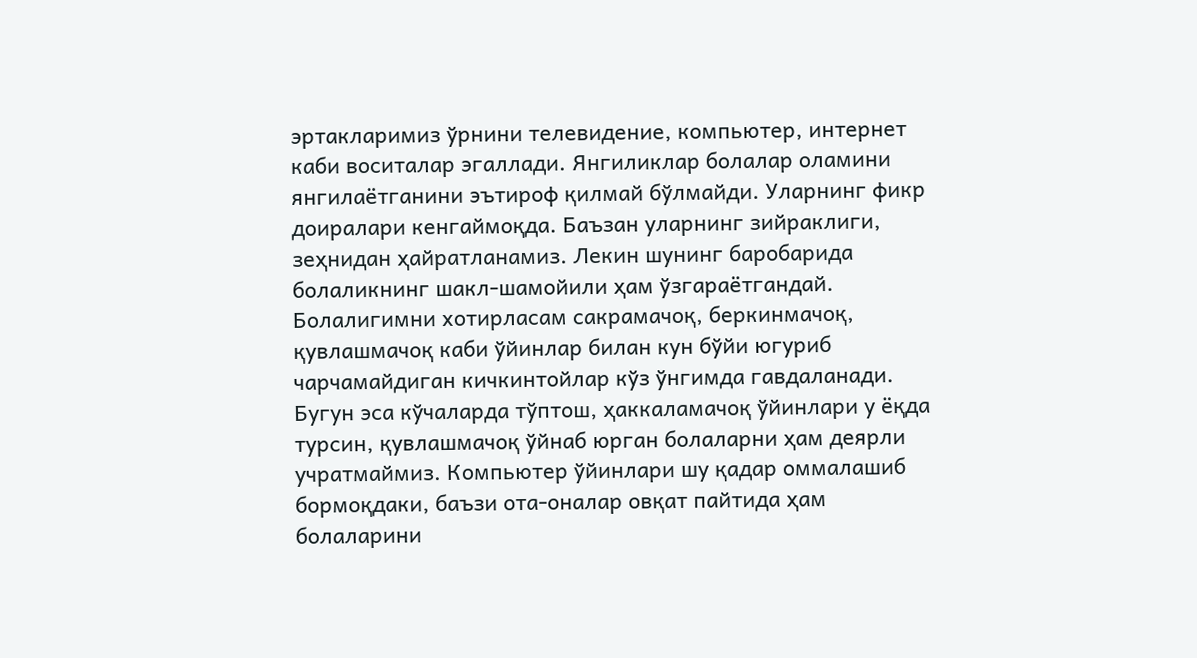эртакларимиз ўрнини телевидение, компьютер, интернет каби воситалар эгаллади. Янгиликлар болалар оламини янгилаётганини эътироф қилмай бўлмайди. Уларнинг фикр доиралари кенгаймоқда. Баъзан уларнинг зийраклиги, зеҳнидан ҳайратланамиз. Лекин шунинг баробарида болаликнинг шакл-шамойили ҳам ўзгараётгандай. Болалигимни хотирласам сакрамачоқ, беркинмачоқ, қувлашмачоқ каби ўйинлар билан кун бўйи югуриб чарчамайдиган кичкинтойлар кўз ўнгимда гавдаланади. Бугун эса кўчаларда тўптош, ҳаккаламачоқ ўйинлари у ёқда турсин, қувлашмачоқ ўйнаб юрган болаларни ҳам деярли учратмаймиз. Компьютер ўйинлари шу қадар оммалашиб бормоқдаки, баъзи ота-оналар овқат пайтида ҳам болаларини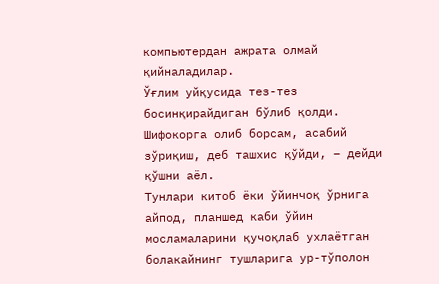компьютердан ажрата олмай қийналадилар.
Ўғлим уйқусида тез-тез босинқирайдиган бўлиб қолди. Шифокорга олиб борсам, асабий зўриқиш, деб ташхис қўйди, – дейди қўшни аёл.
Тунлари китоб ёки ўйинчоқ ўрнига айпод, планшед каби ўйин мосламаларини қучоқлаб ухлаётган болакайнинг тушларига ур-тўполон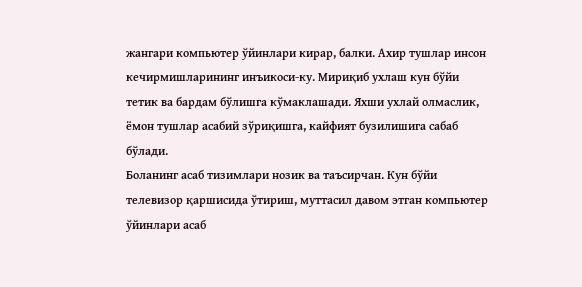жангари компьютер ўйинлари кирар, балки. Ахир тушлар инсон кечирмишларининг инъикоси-ку. Мириқиб ухлаш кун бўйи тетик ва бардам бўлишга кўмаклашади. Яхши ухлай олмаслик, ёмон тушлар асабий зўриқишга, кайфият бузилишига сабаб бўлади.
Боланинг асаб тизимлари нозик ва таъсирчан. Кун бўйи телевизор қаршисида ўтириш, муттасил давом этган компьютер ўйинлари асаб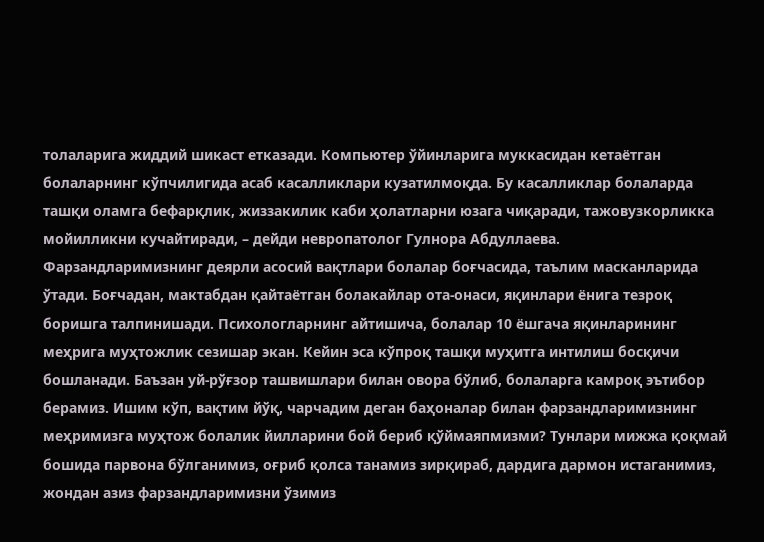толаларига жиддий шикаст етказади. Компьютер ўйинларига муккасидан кетаётган болаларнинг кўпчилигида асаб касалликлари кузатилмоқда. Бу касалликлар болаларда ташқи оламга бефарқлик, жиззакилик каби ҳолатларни юзага чиқаради, тажовузкорликка мойилликни кучайтиради, – дейди невропатолог Гулнора Абдуллаева.
Фарзандларимизнинг деярли асосий вақтлари болалар боғчасида, таълим масканларида ўтади. Боғчадан, мактабдан қайтаётган болакайлар ота-онаси, яқинлари ёнига тезроқ боришга талпинишади. Психологларнинг айтишича, болалар 10 ёшгача яқинларининг меҳрига муҳтожлик сезишар экан. Кейин эса кўпроқ ташқи муҳитга интилиш босқичи бошланади. Баъзан уй-рўғзор ташвишлари билан овора бўлиб, болаларга камроқ эътибор берамиз. Ишим кўп, вақтим йўқ, чарчадим деган баҳоналар билан фарзандларимизнинг меҳримизга муҳтож болалик йилларини бой бериб қўймаяпмизми? Тунлари мижжа қоқмай бошида парвона бўлганимиз, оғриб қолса танамиз зирқираб, дардига дармон истаганимиз, жондан азиз фарзандларимизни ўзимиз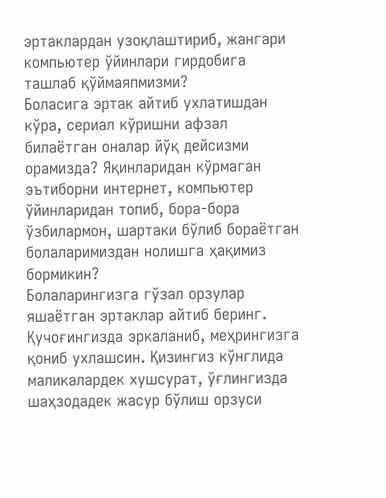эртаклардан узоқлаштириб, жангари компьютер ўйинлари гирдобига ташлаб қўймаяпмизми?
Боласига эртак айтиб ухлатишдан кўра, сериал кўришни афзал билаётган оналар йўқ дейсизми орамизда? Яқинларидан кўрмаган эътиборни интернет, компьютер ўйинларидан топиб, бора-бора ўзбилармон, шартаки бўлиб бораётган болаларимиздан нолишга ҳақимиз бормикин?
Болаларингизга гўзал орзулар яшаётган эртаклар айтиб беринг. Қучоғингизда эркаланиб, меҳрингизга қониб ухлашсин. Қизингиз кўнглида маликалардек хушсурат, ўғлингизда шаҳзодадек жасур бўлиш орзуси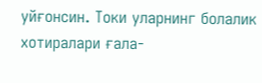уйғонсин. Токи уларнинг болалик хотиралари ғала-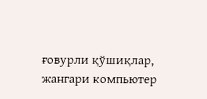ғовурли қўшиқлар, жангари компьютер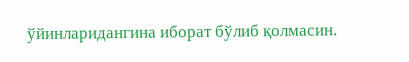ўйинларидангина иборат бўлиб қолмасин.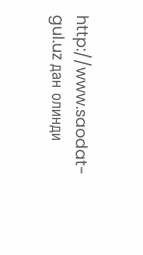http://www.saodat-gul.uz дан олинди